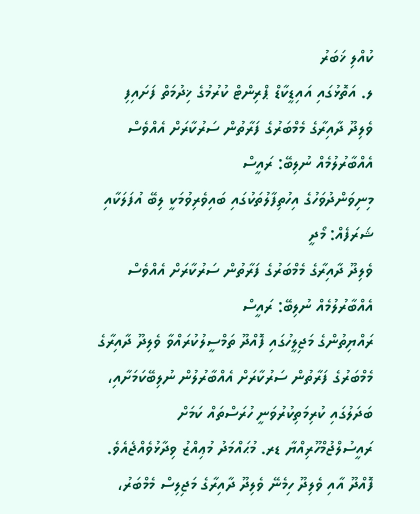ކުއްލި ޚަބަރު
ލ. އަތޮޅުގައި އައިޑީކާޑް ޕްރިންޓް ކުރުމުގެ ޚިދުމަތް ފަށައިފި
ވެލިދޫ ދާއިރާގެ މެމްބަރުގެ ފަރާތުން ސަރުކާރަށް އެއްވެސް އެއްބާރުލުމެއް ނުލިބޭ: ރައީސް
މިނިވަންދުވަހުގެ އިހުތިފާލުތަކުގައި ބައިވެރިވުމަކީ ލިބޭ އުފަލަކާއި ޝަރަފެއް: މޯދީ
ވެލިދޫ ދާއިރާގެ މެމްބަރުގެ ފަރާތުން ސަރުކާރަށް އެއްވެސް އެއްބާރުލުމެއް ނުލިބޭ: ރައީސް
ރައްޔިތުންގެ މަޖިލީހުގައި ފޮއްދޫ ތަމްސީލުކުރައްވާ ވެލިދޫ ދާއިރާގެ މެމްބަރުގެ ފަރާތުން ސަރުކާރަށް އެއްބާރުލުން ނުލިބޭކަމަށާއި، ބަދަލުގައި ކުރިމަތިކުރުވަނީ ހުރަސްތައް ކަމަށް ރައީސުލްޖުމްހޫރިއްޔާ ޑރ. މުޙައްމަދު މުޢިއްޒު ވިދާޅުވެއްޖެއެވެ.
ފޮއްދޫ އާއި ވެލިދޫ ހިމެނޭ ވެލިދޫ ދާއިރާގެ މަޖިލިސް މެމްބަރު،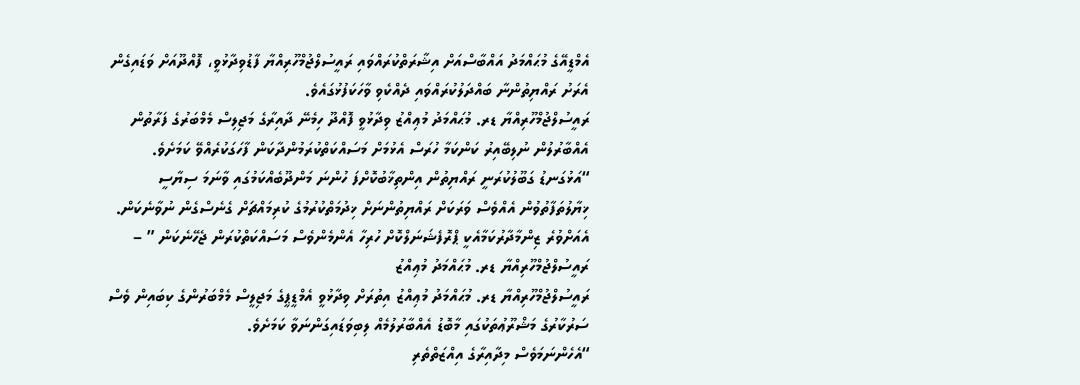އެމްޑީއޭގެ މުޙައްމަދު އައްބާސްއަށް އިޝާރަތްކުރައްވައި ރައީސުލްޖުމްހޫރިއްޔާ ފާޑުވިދާޅުވީ، ފޮއްދޫއަށް ވަޑައިގެން އެރަށު ރައްޔިތުންނާ ބައްދަލުކުރައްވައި ދެއްކެވި ވާހަކަފުޅުގައެވެ.
ރައީސުލްޖުމްހޫރިއްޔާ ޑރ. މުޙައްމަދު މުޢިއްޒު ވިދާޅުވީ ފޮއްދޫ ހިމެނޭ ދާއިރާގެ މަޖިލިސް މެމްބަރުގެ ފަރާތުން އެއްބާރުލުން ނުލިބޭއިރު ކަންކަމާ ހުރަސް އެޅުމަށް މަސައްކަތްކުރަމުންދާކަން ފާހަގަކުރެއްވޭ ކަމަށެވެ.
“އަޅުގަނޑު ގަބޫލުކުރަނީ ރައްޔިތުން އިންތިޚާބުކޮށްފަ ހުންނަ މަންދޫބެއްކަމުގައި ވާނަމަ ސިޔާސީ ޚިޔާލުތަފާތުވުން އެއްވެސް ވަރަކަށް ރައްޔިތުންނަށް ޚިދުމަތްކުރުމުގެ ކުރިމައްޗަށް ގެނެސްގެން ނުވާނެކަން. އެއަށްވުރެ ޒިންމާދާރުކަމާއެކީ ޕްރޮފެޝަނަލްކޮށް ހުރިހާ އެންމެންވެސް މަސައްކަތްކުރަން ޖެހޭނެކަން ” – ރައީސުލްޖުމްހޫރިއްޔާ ޑރ. މުޙައްމަދު މުޢިއްޒު
ރައީސުލްޖުމްހޫރިއްޔާ ޑރ. މުޙައްމަދު މުޢިއްޒު އިތުރަށް ވިދާޅުވީ އެމްޑީޕީގެ މަޖިލީސް މެމްބަރުންގެ ކިބައިން ވެސް ސަރުކާރުގެ މަޝްރޫޢުތަކުގައި މާބޮޑު އެއްބާރުލުމެއް ލިބިވަޑައިގަންނަވާ ކަމަށެވެ.
“އެހެންނަމަވެސް މިދާއިރާގެ އިއްޒަތްތެރި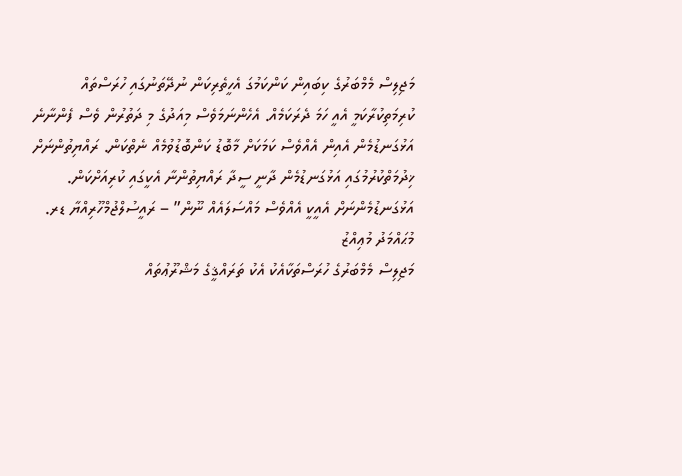މަޖިލިސް މެމްބަރުގެ ކިބައިން ކަންކަމުގަ އެހީތެރިކަން ނުދޭތަނުގައި ހުރަސްތައް ކުރިމަތިކުރާކަމީ އެއީ ހަމަ ދެރަކަމެއް. އެހެންނަމަވެސް މިއަދުގެ މި ދަތުރުން ވެސް ފެންނާނެ އަޅުގަނޑުމެން އެއިން އެއްވެސް ކަމަކަށް މާބޮޑު ކަންބޮޑުވުމެއް ނެތްކަން. ރައްޔިތުންނަށް ޚިދުމަތްކުރުމުގައި އަޅުގަނޑުމެން ދާނީ ސީދާ ރައްޔިތުންނާ އެކީގައި ކުރިއަށްކަން. އަޅުގަނޑުމެންނަށް އެއީކީ އެއްވެސް މައްސަލައެއް ނޫން” – ރައީސުލްޖުމްހޫރިއްޔާ ޑރ. މުޙައްމަދު މުޢިއްޒު
މަޖިލިސް މެމްބަރުގެ ހުރަސްތަކާއެކު އެކު ތަރައްޤީގެ މަޝްރޫޢުތައް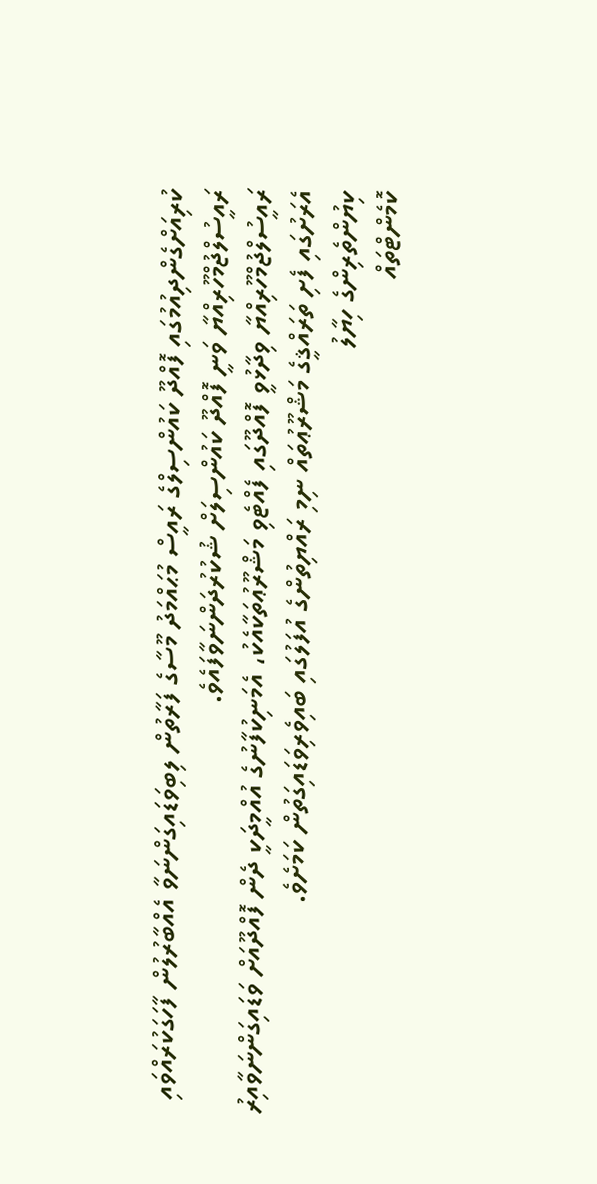ކުރިއަށްގެންދިއުމުގައި ފޮއްދޫ ކައުންސިލްގެ ރައީސް މުޙައްމަދު މޫސާގެ ފަރާތުން ލިބިވަޑައިގަންނަވާ އެއްބާރުލުން ފާހަގަކުރައްވައި ރައީސުލްޖުމްހޫރިއްޔާ ވަނީ ފޮއްދޫ ކައުންސިލަށް ޝުކުރުދަންނަވާފައެވެ.
ރައީސުލްޖުމްހޫރިއްޔާ ވިދާޅުވީ ފޮއްދޫގައި ފެއްޓެވި މަޝްރޫޢުތަކާއެކު، އެމަނިކުފާނުގެ އުއްމީދަކީ ދެން ފޮއްދޫއަށް ވަޑައިގަންނަވާއިރު އެރަށުގައި ފެށި ތަރައްޤީގެ މަޝްރޫޢުތައް ނިމި ރައްޔިތުންގެ އުފަލުގައި ބައިވެރިވަޑައިގަތުން ކަމަށެވެ.
ކިޔުންތެރިންގެ ހިޔާލު
ކޮމެންޓްތައް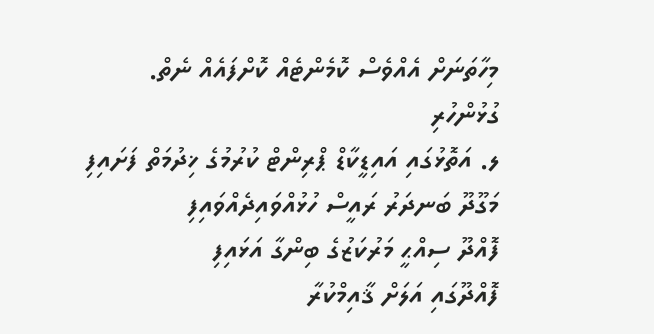މިހާތަނަށް އެއްވެސް ކޮމެންޓެއް ކޮށްފައެއް ނެތް.
ގުޅުންހުރި
ލ. އަތޮޅުގައި އައިޑީކާޑް ޕްރިންޓް ކުރުމުގެ ޚިދުމަތް ފަށައިފި
މަގޫދޫ ބަނދަރު ރައީސް ހުޅުއްވައިދެއްވައިފި
ފޮއްދޫ ސިއްޙީ މަރުކަޒުގެ ބިންގާ އަޅައިފި
ފޮއްދޫގައި އަލަށް ޤާއިމްކުރާ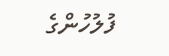ފުލުހުންގެ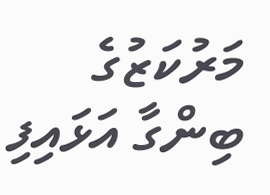މަރުކަޒުގެ ބިންގާ އަޅައިފި